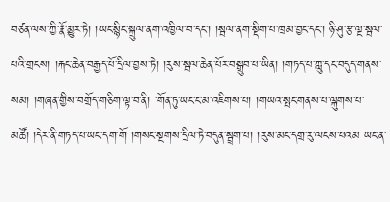བཙན་ལས་ཀྱི་རྣོ་མྱུར་ཏེ། །ཡང་སྙིང་སྐྲུལ་ནག་འཁྱིལ་བ་དང་། །སྦལ་ནག་སྡིག་པ་ཁྲམ་བྱང་དང་། ཉི་ཤུ་རྩ་ལྔ་སྦལ་པའི་གྲངས། །རྐང་ཆེན་བརྒྱད་པོ་དྲིལ་བྱས་ཏེ། །རུས་སྦལ་ཆེན་པོར་བསྒྲུབ་པ་ཡིན། །གཏད་པ་ཀླུ་དང་བདུད་གནས་སམ། །གཞན་གྱིས་བགྲོད་གཅིག་ལྟ་བ་ནི། ་གོན་ཏུ་ཡང་ང་མ་འཇིགས་པ། །གཡའ་སྤང་གནས་པ་ལྐུགས་པ་མཚོ། །དེར་ནི་གཏད་པ་ཡང་དག་གོ །གསང་སྔགས་དྲིལ་ཏེ་བདུན་སྦྲག་པ། །རུས་མང་དགྲ་རུ་ལངས་པའམ ཡང་ན་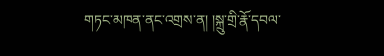གཏང་མཁན་ནང་འགྲས་ན། །སྐྲུ་གྲི་རྣོ་དབལ་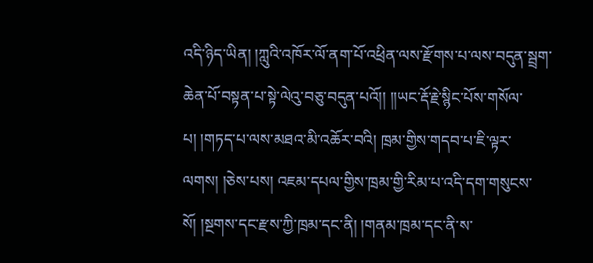འདི་ཉིད་ཡིན། །ཀླུའི་འཁོར་ལོ་ནག་པོ་འཕྲིན་ལས་རྫོགས་པ་ལས་བདུན་སྦྲག་ཆེན་པོ་བསྟན་པ་སྟེ་ལེའུ་བཅུ་བདུན་པའོ།། །།ཡང་རྡོ་རྗེ་སྙིང་པོས་གསོལ་པ། །གཏད་པ་ལས་མཐའ་མི་འཆོར་བའི། ཁྲམ་གྱིས་གདབ་པ་ཇི་ལྟར་ལགས། །ཅེས་པས། འཇམ་དཔལ་གྱིས་ཁྲམ་གྱི་རིམ་པ་འདི་དག་གསུངས་སོ། །སྔགས་དང་རྫས་ཀྱི་ཁྲམ་དང་ནི། །གནམ་ཁྲམ་དང་ནི་ས་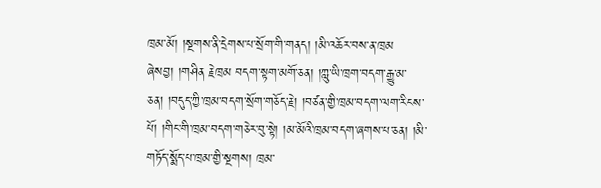ཁྲམ་མོ། །སྔགས་ནི་དྲེགས་པ་སྲོག་གི་གནད། །མི་འཆོར་བས་ན་ཁྲམ ཞེསབྱ། །གཤིན རྗེཁྲམ བདག་སྟག་མགོ་ཅན། །ཀླུ་ཡི་ཁྲག་བདག་རྒྱུ་མ་ཅན། །བདུད་ཀྱི་ཁྲམ་བདག་སྲོག་གཅོད་རྗེ། །བཙན་གྱི་ཁྲམ་བདག་ལག་རིངས་པོ། །གིང་གི་ཁྲམ་བདག་གཅེར་བུ་སྟེ། །མ་མོའི་ཁྲམ་བདག་ཞགས་པ་ཅན། །མི་གཏོད་སྨོད་པ་ཁྲམ་གྱི་སྔགས། ཁྲམ་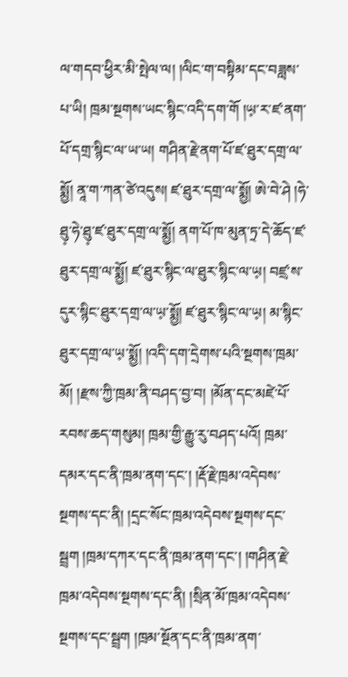ལ་གདབ་ཕྱིར་མི་སྤེལ་ལ། །ལིང་ག་བསྟིམ་དང་བཟླས་པ་ཡི། ཁྲམ་སྔགས་ཡང་སྙིང་འདི་དག་གོ །ཡ༷་ར་ཛ་ནག་པོ་དགྲ་སྙིང་ལ་ཡ་ཡ། གཤིན་རྗེ་ནག་པོ་ཛ་ཐུར་དགྲ་ལ་སྨྱོ། ནཱ་ག་ཀན་ཙེ་འདུས། ཛ་ཐུར་དགྲ་ལ་སྨྱོ། ཨེ་བེ་ཤེ །ཧེ་ཐུ༷་ཧེ་ཐུ༷་ཛ་ཐུར་དགྲ་ལ་སྨྱོ། ནག་པོ་ཁ་མུན་ཏྲ་དེ་ཆོད་ཛ་ཐུར་དགྲ་ལ་སྨྱོ། ཛ་ཐུར་སྙིང་ལ་ཐུར་སྙིང་ལ་ཡ༷། བཛྲ་ས་དུར་སྙིང་ཐུར་དགྲ་ལ་ཡ༷་སྨྱོ། ཛ་ཐུར་སྙིང་ལ་ཡ༷། མ་སྙིང་ཐུར་དགྲ་ལ་ཡ༷་སྨྱོ། །འདི་དག་དྲེགས་པའི་སྔགས་ཁྲམ་མོ། །རྫས་ཀྱི་ཁྲམ་ནི་བཤད་བྱ་བ། །མོན་དང་མཛེ་པོ་རབས་ཆད་གསུམ། ཁྲམ་གྱི་རྒྱུ་རུ་བཤད་པའོ། ཁྲམ་དམར་དང་ནི་ཁྲམ་ནག་དང་། །རྡོ་རྗེ་ཁྲམ་འདེབས་སྔགས་དང་ནི། །དྲང་སོང་ཁྲམ་འདེབས་སྔགས་དང་སྦྲག །ཁྲམ་དཀར་དང་ནི་ཁྲམ་ནག་དང་། །གཤིན་རྗེ་ཁྲམ་འདེབས་སྔགས་དང་ནི། །སྲིན་མོ་ཁྲམ་འདེབས་སྔགས་དང་སྦྲག །ཁྲམ་སྔོན་དང་ནི་ཁྲམ་ནག་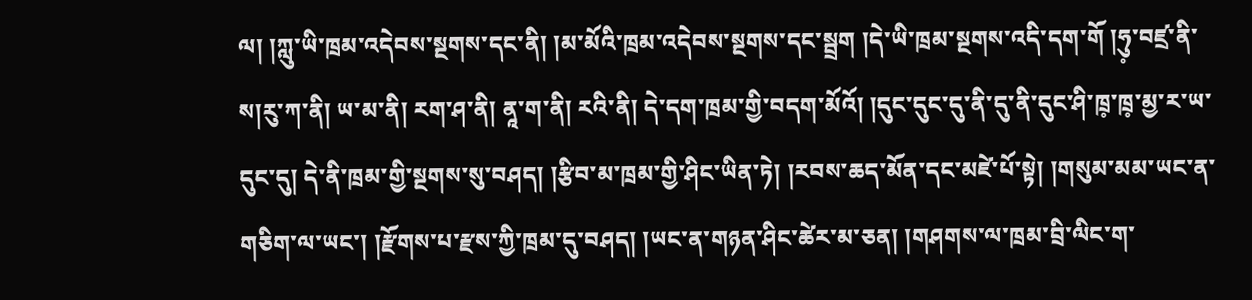ལ། །ཀླུ་ཡི་ཁྲམ་འདེབས་སྔགས་དང་ནི། །མ་མོའི་ཁྲམ་འདེབས་སྔགས་དང་སྦྲག །དེ་ཡི་ཁྲམ་སྔགས་འདི་དག་གོ །ཧུ༷་བཛྲ་ནི་ས།རུ་ཀ་ནི། ཡ་མ་ནི། རག་ཤ་ནི། ནཱ་ག་ནི། རའི་ནི། དེ་དག་ཁྲམ་གྱི་བདག་མོའོ། །དུང་དུང་དུ་ནི་དུ་ནི་དུང་ཤི་ཁྲ༷་ཁྲ༷་མྱ་ར་ཡ་དུང་དུ། དེ་ནི་ཁྲམ་གྱི་སྔགས་སུ་བཤད། །རྩིབ་མ་ཁྲམ་གྱི་ཤིང་ཡིན་ཏེ། །རབས་ཆད་མོན་དང་མཛེ་པོ་སྟེ། །གསུམ་མམ་ཡང་ན་གཅིག་ལ་ཡང་། །རྫོགས་པ་རྫས་ཀྱི་ཁྲམ་དུ་བཤད། །ཡང་ན་གཉན་ཤིང་ཚེར་མ་ཅན། །གཤགས་ལ་ཁྲམ་བྲི་ལིང་ག་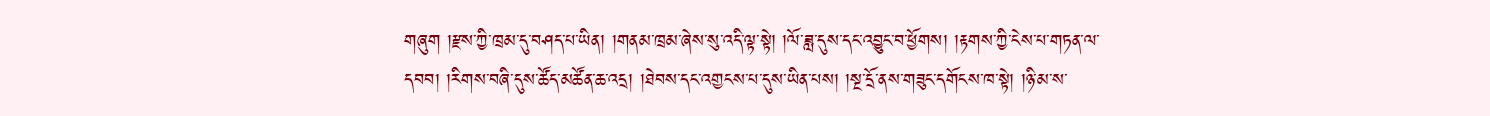གཞུག །རྫས་ཀྱི་ཁྲམ་དུ་བཤད་པ་ཡིན། །གནམ་ཁྲམ་ཞེས་སུ་འདི་ལྟ་སྟེ། །ལོ་ཟླ་དུས་དང་འབྱུང་བ་ཕྱོགས། །རྟགས་ཀྱི་ངེས་པ་གཏན་ལ་དབབ། །རིགས་བཞི་དུས་ཚོད་མཚོན་ཆ་འདྲ། །ཐེབས་དང་འགྱངས་པ་དུས་ཡིན་པས། །སྔ་དྲོ་ནས་གཟུང་དགོངས་ཁ་སྟེ། །ཉི་མ་ས་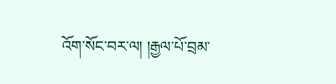འོག་སོང་བར་ལ། །རྒྱལ་པོ་བྲམ་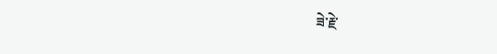ཟེ་རྗེ་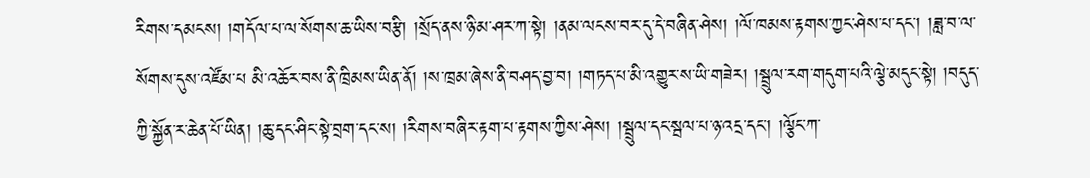རིགས་དམངས། །གདོལ་པ་ལ་སོགས་ཆ་ཡིས་བརྩི། །སྲོད་ནས་ཉི་མ་ཤར་ཀ་སྟེ། །ནམ་ལངས་བར་དུ་དེ་བཞིན་ཤེས། །ལོ་ཁམས་རྟགས་ཀྱང་ཤེས་པ་དང་། །ཟླ་བ་ལ་སོགས་དུས་འཛོམ་པ མི་འཆོར་བས་ནི་ཁྲིམས་ཡིན་ནོ། །ས་ཁྲམ་ཞེས་ནི་བཤད་བྱ་བ། །གཏད་པ་མི་འགྱུར་ས་ཡི་གཟེར། །སྦྲུལ་རག་གདུག་པའི་ལྕེ་མདུང་སྟེ། །བདུད་ཀྱི་སྐྱོན་ར་ཆེན་པོ་ཡིན། །ཆུ་དང་ཤིང་སྟེ་བྲག་དང་ས། །རིགས་བཞིར་རྟག་པ་རྟགས་ཀྱིས་ཤེས། །སྦྲུལ་དང་སྦལ་པ་ཉ་འདྲ་དང་། །ལྕོང་ཀ་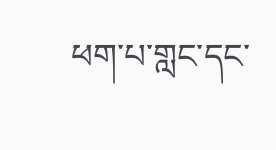ཕག་པ་གླང་དང་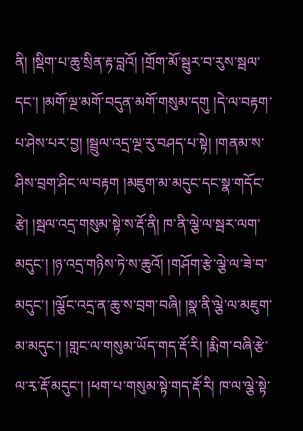ནི། །སྡིག་པ་ཆུ་སྲིན་རྟ་བླའོ། །གྲོག་མོ་སྦུར་བ་རུས་སྦལ་དང་། །མགོ་ལྔ་མགོ་བདུན་མགོ་གསུམ་དགུ །དེ་ལ་བརྟག་པ་ཤེས་པར་བྱ། །སྦྲུལ་འདྲ་ལྔ་རུ་བཤད་པ་སྟེ། །གནམ་ས་ཤིས་བྲག་ཤིང་ལ་བརྟག །མཇུག་མ་མདུང་དང་སྣ་གདོང་རྩེ། །སྦལ་འདྲ་གསུམ་སྟེ་ས་རྡོ་ནི། ཁ་ནི་ལྕེ་ལ་སྦར་ལག་མདུང་། །ཉ་འདྲ་གཉིས་ཏེ་ས་ཆུའོ། །གཤོག་རྩེ་ལྕེ་ལ་ཟེ་བ་མདུང་། །ལྕོང་འདྲ་ན་ཆུ་ས་བྲག་བཞི། །སྣ་ནི་ལྕེ་ལ་མཇུག་མ་མདུང་། །གླང་ལ་གསུམ་ཡོད་གད་རྡོ་རི། །རྨིག་བཞི་རྩེ་ལ་རྭ་རྡོ་མདུང་། །ཕག་པ་གསུམ་སྟེ་གད་རྡོ་རི། ཁ་ལ་ལྕེ་སྟེ་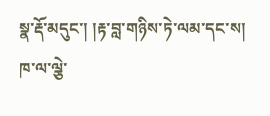སྣ་རྡོ་མདུང་། །རྟ་བླ་གཉིས་ཏེ་ལམ་དང་ས། ཁ་ལ་ལྕེ་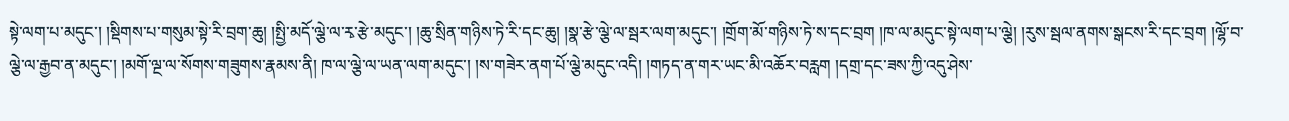སྟེ་ལག་པ་མདུང་། །སྡིགས་པ་གསུམ་སྟེ་རི་བྲག་ཆུ། །སྤྱི་མདོ་ལྕེ་ལ་རྭ་རྩེ་མདུང་། །ཆུ་སྲིན་གཉིས་ཏེ་རི་དང་ཆུ། །སྣ་རྩེ་ལྕེ་ལ་སྦར་ལག་མདུང་། །གྲོག་མོ་གཉིས་ཏེ་ས་དང་བྲག །ཁ་ལ་མདུང་སྟེ་ལག་པ་ལྕེ། །རུས་སྦལ་ནགས་སྒངས་རི་དང་བྲག །ལྷོ་བ་ལྕེ་ལ་རྒྱབ་ན་མདུང་། །མགོ་ལྔ་ལ་སོགས་གཟུགས་རྣམས་ནི། ཁ་ལ་ལྕེ་ལ་ཡན་ལག་མདུང་། །ས་གཟེར་ནག་པོ་ལྕེ་མདུང་འདི། །གཏད་ན་གར་ཡང་མི་འཆོར་བརླག །དགྲ་དང་ཟས་ཀྱི་འདུ་ཤེས་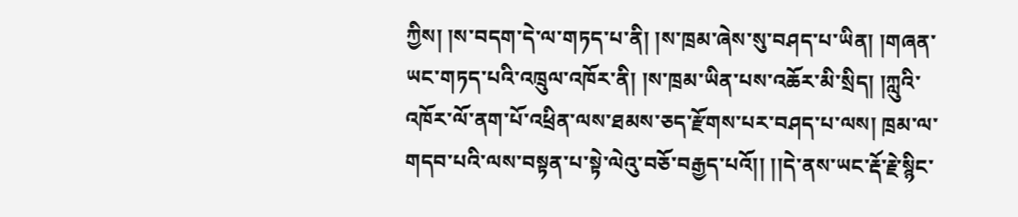ཀྱིས། །ས་བདག་དེ་ལ་གཏད་པ་ནི། །ས་ཁྲམ་ཞེས་སུ་བཤད་པ་ཡིན། །གཞན་ཡང་གཏད་པའི་འཁྲུལ་འཁོར་ནི། །ས་ཁྲམ་ཡིན་པས་འཆོར་མི་སྲིད། །ཀླུའི་འཁོར་ལོ་ནག་པོ་འཕྲིན་ལས་ཐམས་ཅད་རྫོགས་པར་བཤད་པ་ལས། ཁྲམ་ལ་གདབ་པའི་ལས་བསྟན་པ་སྟེ་ལེའུ་བཅོ་བརྒྱད་པའོ།། །།དེ་ནས་ཡང་རྡོ་རྗེ་སྙིང་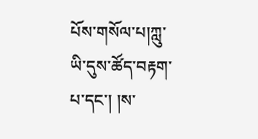པོས་གསོལ་པ།ཀླུ་ཡི་དུས་ཚོད་བརྟག་པ་དང་། །ས་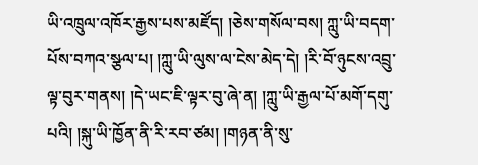ཡི་འཁྲུལ་འཁོར་རྒྱས་པས་མཛོད། །ཅེས་གསོལ་བས། ཀླུ་ཡི་བདག་པོས་བཀའ་སྩལ་པ། །ཀླུ་ཡི་ལུས་ལ་ངེས་མེད་དེ། །རི་བོ་ཉུངས་འབྲུ་ལྟ་བུར་གནས། །དེ་ཡང་ཇི་ལྟར་བུ་ཞེ་ན། །ཀླུ་ཡི་རྒྱལ་པོ་མགོ་དགུ་པའི། །སྐུ་ཡི་ཁྱོན་ནི་རི་རབ་ཙམ། །གཉན་ནི་སུ་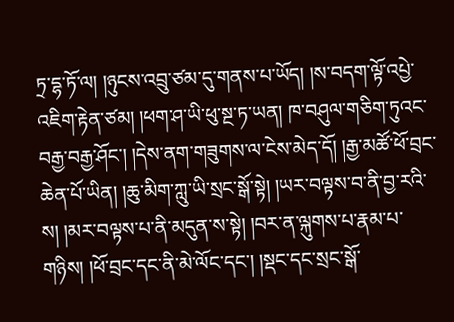ཏྲ་དྷ་ཏོ་ལ། །ཉུངས་འབྲུ་ཙམ་དུ་གནས་པ་ཡོད། །ས་བདག་ལྟོ་འཔྱེ་འཇིག་རྟེན་ཙམ། །ཕག་ཤ་ཡི་ཕུ་སྔ་ཏ་ཡན། ཁ་བཤུལ་གཅིག་ཏུའང་བརྒྱ་བརྒྱ་ཤོང་། །དེས་ནག་གཟུགས་ལ་ངེས་མེད་དོ། །རྒྱ་མཚོ་ཕོ་བྲང་ཆེན་པོ་ཡིན། །ཆུ་མིག་ཀླུ་ཡི་སྲང་སྒོ་སྟེ། །ཡར་བལྟས་བ་ནི་བྱ་རའི་ས། །མར་བལྟས་པ་ནི་མདུན་ས་སྟེ། །བར་ན་ལྐུགས་པ་རྣམ་པ་གཉིས། །ཕོ་བྲང་དང་ནི་མེ་ལོང་དང་། །སྡང་དང་སྲང་སྒོ་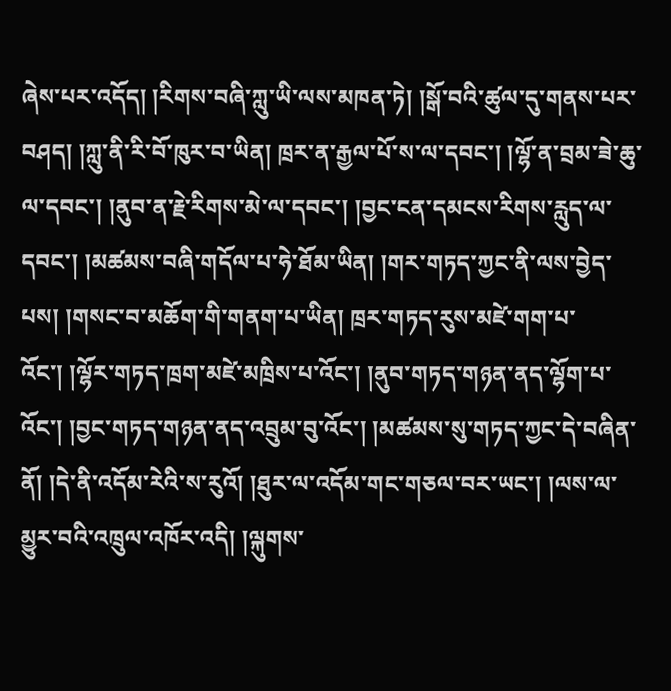ཞེས་པར་འདོད། །རིགས་བཞི་ཀླུ་ཡི་ལས་མཁན་ཏེ། །སྒོ་བའི་ཚུལ་དུ་གནས་པར་བཤད། །ཀླུ་ནི་རི་བོ་ཁུར་བ་ཡིན། ཁྲར་ན་རྒྱལ་པོ་ས་ལ་དབང་། །ལྷོ་ན་བྲམ་ཟེ་ཆུ་ལ་དབང་། །ནུབ་ན་རྗེ་རིགས་མེ་ལ་དབང་། །བྱང་ངན་དམངས་རིགས་རླུད་ལ་དབང་། །མཚམས་བཞི་གདོལ་པ་ཧེ་ཐོམ་ཡིན། །གར་གཏད་ཀྱང་ནི་ལས་བྱེད་པས། །གསང་བ་མཆོག་གི་གནག་པ་ཡིན། ཁྲར་གཏད་རུས་མཛེ་གག་པ་འོང་། །ལྷོར་གཏད་ཁྲག་མཛེ་མཁྲིས་པ་འོང་། །ནུབ་གཏད་གཉན་ནད་ལྷོག་པ་འོང་། །བྱང་གཏད་གཉན་ནད་འབྲུམ་བུ་འོང་། །མཚམས་སུ་གཏད་ཀྱང་དེ་བཞིན་ནོ། །དེ་ནི་འདོམ་རེའི་ས་རུའོ། །ཐུར་ལ་འདོམ་གང་གཅལ་བར་ཡང་། །ལས་ལ་མྱུར་བའི་འཁྲུལ་འཁོར་འདི། །ལྐུགས་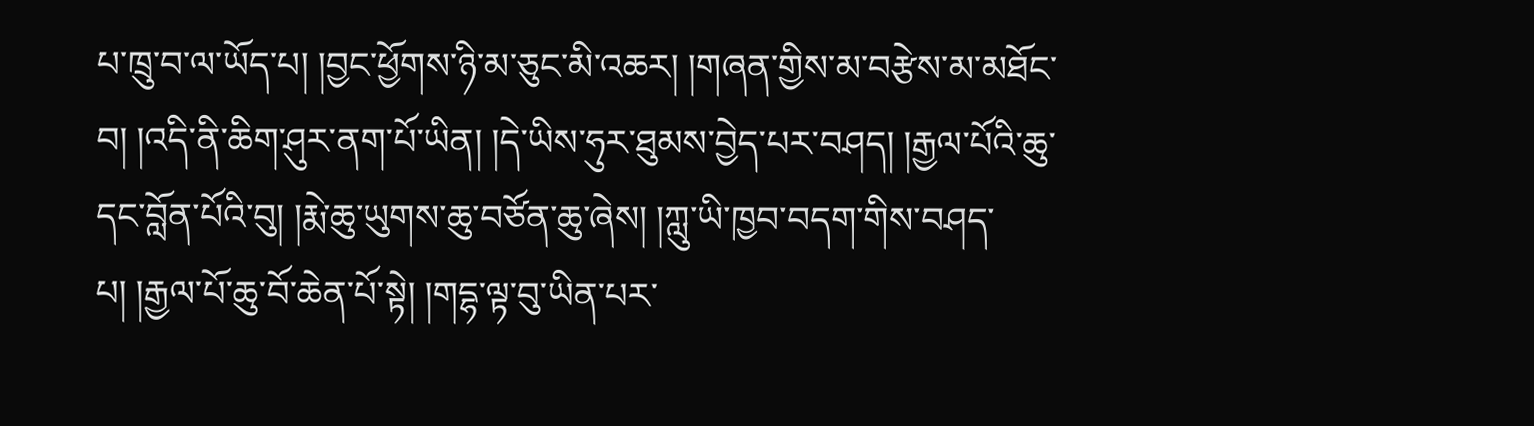པ་ཁྲུ་བ་ལ་ཡོད་པ། །བྱང་ཕྱོགས་ཉི་མ་ཅུང་མི་འཆར། །གཞན་གྱིས་མ་བརྩེས་མ་མཐོང་བ། །འདི་ནི་ཆིག་ཤུར་ནག་པོ་ཡིན། །དེ་ཡིས་ཧུར་ཐུམས་བྱེད་པར་བཤད། །རྒྱལ་པོའི་ཆུ་དང་བློན་པོའི་བུ། །རྨེ་ཆུ་ཡུགས་ཆུ་བཙོན་ཆུ་ཞེས། །ཀླུ་ཡི་ཁྱབ་བདག་གིས་བཤད་པ། །རྒྱལ་པོ་ཆུ་བོ་ཆེན་པོ་སྟེ། །གདྷ་ལྟ་བུ་ཡིན་པར་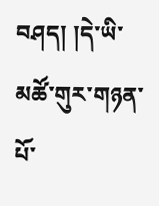བཤད། །དེ་ཡི་མཚོ་གུར་གཉན་པོ་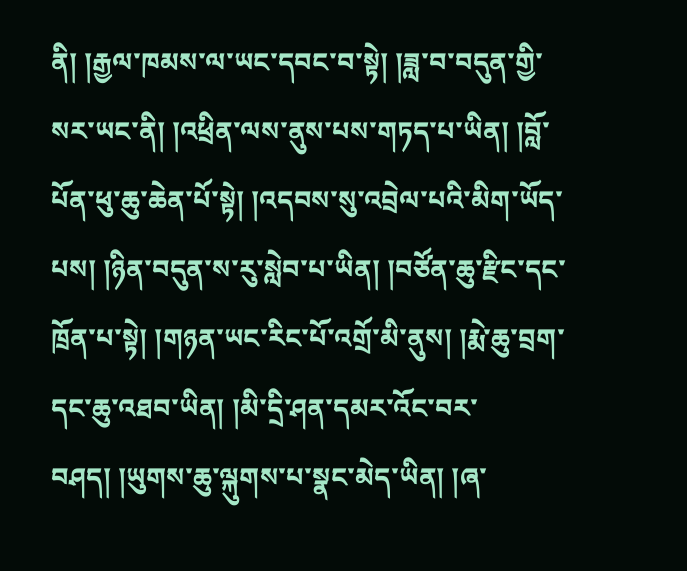ནི། །རྒྱལ་ཁམས་ལ་ཡང་དབང་བ་སྟེ། །ཟླ་བ་བདུན་གྱི་སར་ཡང་ནི། །འཕྲིན་ལས་ནུས་པས་གཏད་པ་ཡིན། །བློ་པོན་ཕུ་ཆུ་ཆེན་པོ་སྟེ། །འདབས་སུ་འབྲེལ་པའི་མིག་ཡོད་པས། །ཉིན་བདུན་ས་རུ་སླེབ་པ་ཡིན། །བཙོན་ཆུ་རྫིང་དང་ཁྲོན་པ་སྟེ། །གཉན་ཡང་རིང་པོ་འགྲོ་མི་ནུས། །རྨེ་ཆུ་བྲག་དང་ཆུ་འཐབ་ཡིན། །མི་དྲི་ཤན་དམར་འོང་བར་བཤད། །ཡུགས་ཆུ་ལྐུགས་པ་སྣང་མེད་ཡིན། །ཞ་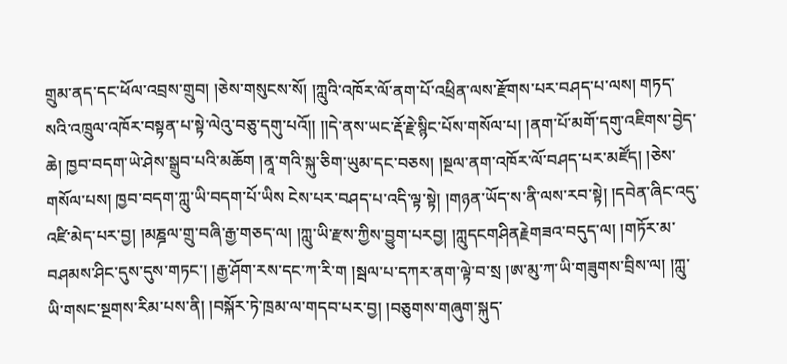གྲུམ་ནད་དང་ཕོལ་འབྲས་གྲུབ། །ཅེས་གསུངས་སོ། །ཀླུའི་འཁོར་ལོ་ནག་པོ་འཕྲིན་ལས་རྫོགས་པར་བཤད་པ་ལས། གཏད་སའི་འཁྲུལ་འཁོར་བསྟན་པ་སྟེ་ལེའུ་བཅུ་དགུ་པའོ།། །།དེ་ནས་ཡང་རྡོ་རྗེ་སྙིང་པོས་གསོལ་པ། །ནག་པོ་མགོ་དགུ་འཇིགས་བྱེད་ཆེ། ཁྱབ་བདག་ཡེ་ཤེས་སྒྲུབ་པའི་མཆོག །ནཱ་གའི་སྐུ་ཅིག་ཡུམ་དང་བཅས། །སྔལ་ནག་འཁོར་ལོ་བཤད་པར་མཛོད། །ཅེས་གསོལ་པས། ཁྱབ་བདག་ཀླུ་ཡི་བདག་པོ་ཡིས ངེས་པར་བཤད་པ་འདི་ལྟ་སྟེ། །གཉན་ཡོད་ས་ནི་ལས་རབ་སྟེ། །དབེན་ཞིང་འདུ་འཛི་མེད་པར་བྱ། །མཎྜལ་གྲུ་བཞི་རྒྱ་གཅད་ལ། །ཀླུ་ཡི་རྫས་ཀྱིས་བྱུག་པརབྱ། །ཀླུདངགཤིནརྗེགཟའ་བདུད་ལ། །གཏོར་མ་བཤམས་ཤིང་དུས་དུས་གཏང་། །རྒྱ་ཤོག་རས་དང་ཀ་རི་ག །སྦལ་པ་དཀར་ནག་ལྟེ་བ་སྲ །ཨ་མུ་ཀ་ཡི་གཟུགས་བྲིས་ལ། །ཀླུ་ཡི་གསང་སྔགས་རིམ་པས་ནི། །བསྐོར་ཏེ་ཁྲམ་ལ་གདབ་པར་བྱ། །བཅུགས་གཞུག་སྐུད་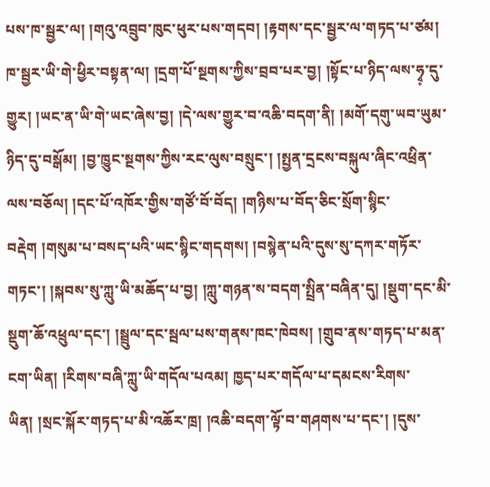པས་ཁ་སྦྱར་ལ། །གའུ་འབྲུབ་ཁུང་ཕུར་པས་གདབ། །རྟགས་དང་སྦྱར་ལ་གཏད་པ་ཙམ། ཁ་སྦྱར་ཡི་གེ་ཕྱིར་བསྟན་ལ། །དྲག་པོ་སྔགས་ཀྱིས་བྲབ་པར་བྱ། །སྟོང་པ་ཉིད་ལས་ཧྭ༷་དུ་གྱུར། །ཡང་ན་ཡི་གེ་ཡང་ཞེས་བྱ། །དེ་ལས་གྱུར་བ་འཆི་བདག་ནི། །མགོ་དགུ་ཡབ་ཡུམ་ཉིད་དུ་བསྒོམ། །བྱ་ཁྱུང་སྔགས་ཀྱིས་རང་ལུས་བསྲུང་། །སྤྱན་དྲངས་བསྐུལ་ཞིང་འཕྲིན་ལས་བཅོལ། །དང་པོ་འཁོར་གྱིས་གཙོ་བོ་བོད། །གཉིས་པ་བོད་ཅིང་སྲོག་སྙིང་བརྡེག །གསུམ་པ་བསད་པའི་ཡང་སྙིང་གདགས། །བསྙེན་པའི་དུས་སུ་དཀར་གཏོར་གཏང་། །སྐབས་སུ་ཀླུ་ཡི་མཆོད་པ་བྱ། །ཀླུ་གཉན་ས་བདག་སྤྲིན་བཞིན་དུ། །སྡུག་དང་མི་སྡུག་ཆོ་འཕྲུལ་དང་། །སྦྲུལ་དང་སྦལ་པས་གནས་ཁང་ཁེབས། །གྲུབ་ནས་གཏད་པ་མན་ངག་ཡིན། །རིགས་བཞི་ཀླུ་ཡི་གདོལ་པའམ། ཁྱད་པར་གདོལ་པ་དམངས་རིགས་ཡིན། །སྲང་སྐོར་གཏད་པ་མི་འཆོར་ཁྲ། །འཆི་བདག་ལྟོ་བ་གཤགས་པ་དང་། །དུས་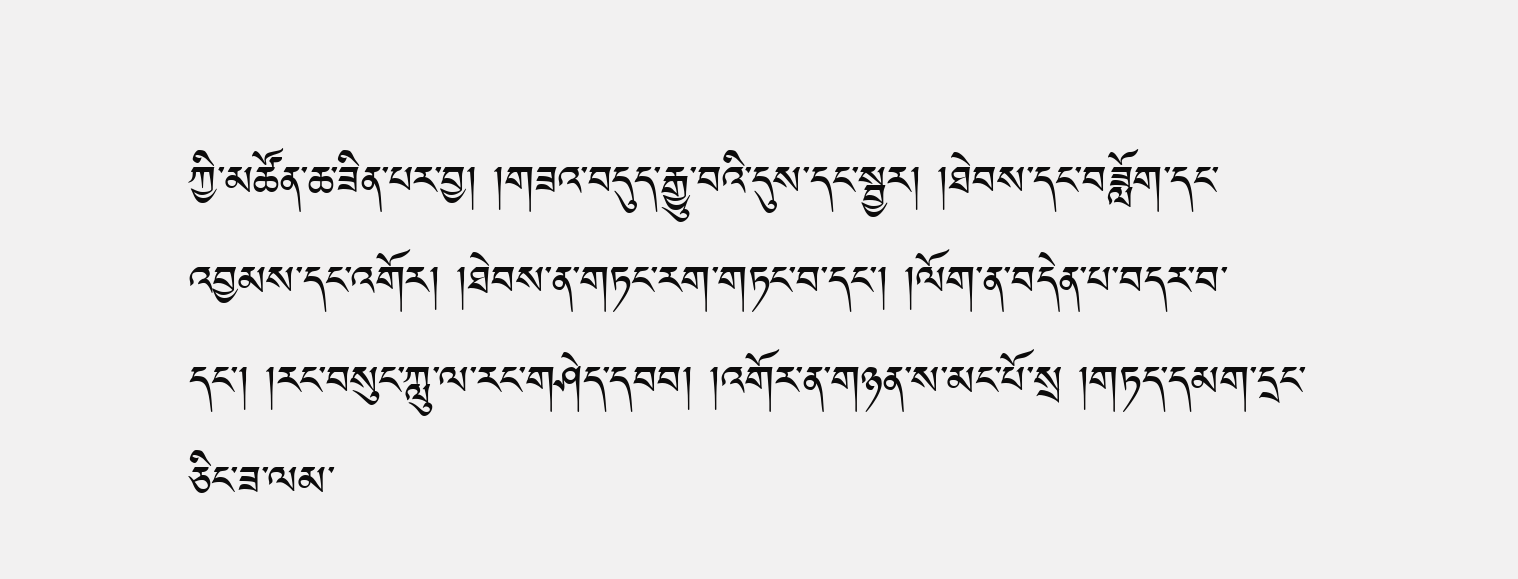ཀྱི་མཚོན་ཆ་ཟིན་པར་བྱ། །གཟའ་བདུད་རྒྱུ་བའི་དུས་དང་སྦྱར། །ཐེབས་དང་བཟློག་དང་འབྱམས་དང་འགོར། །ཐེབས་ན་གཏང་རག་གཏང་བ་དང་། །ལོག་ན་བདེན་པ་བདར་བ་དང་། །རང་བསུང་ཀླུ་ལ་རང་གཤེད་དབབ། །འགོར་ན་གཉན་ས་མང་པོ་སྲ །གཏད་དམག་དྲང་ཅིང་ཟ་ལམ་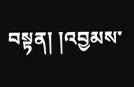བསྟན། །འབྱམས་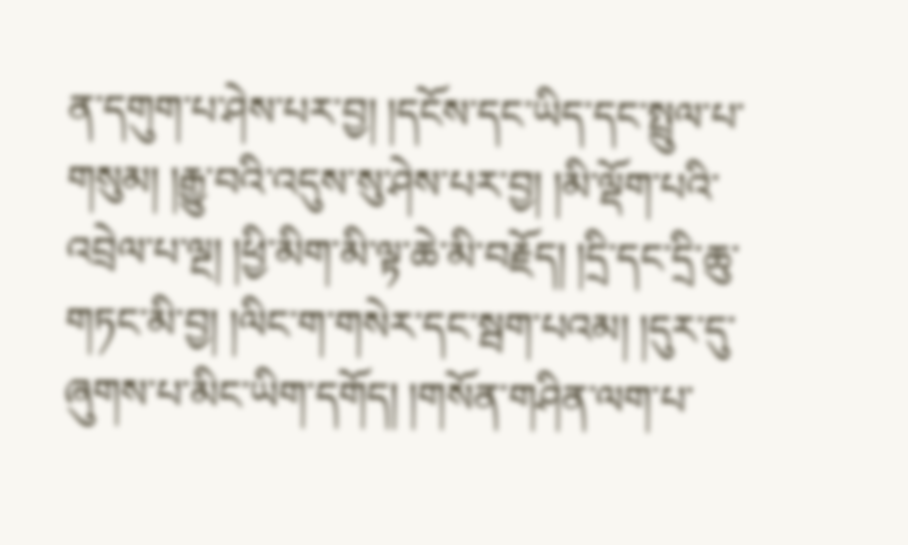ན་དགུག་པ་ཤེས་པར་བྱ། །དངོས་དང་ཡིད་དང་སྤྲུལ་པ་གསུམ། །རྒྱུ་བའི་འདུས་སུ་ཤེས་པར་བྱ། །མི་ལྡོག་པའི་འབྲེལ་པ་ལྔ། །ཕྱི་མིག་མི་ལྟ་ཆེ་མི་བརྗོད། །དྲི་དང་དྲི་ཆུ་གཏང་མི་བྱ། །ལིང་ག་གསེར་དང་སྦག་པའམ། །དུར་དུ་ཞུགས་པ་མིང་ཡིག་དགོད། །གསོན་གཤིན་ལག་པ་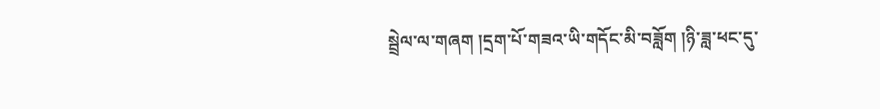སྦྲེལ་ལ་གཞག །དྲག་པོ་གཟའ་ཡི་གདོང་མི་བཟློག །ཉི་ཟླ་ཕང་དུ་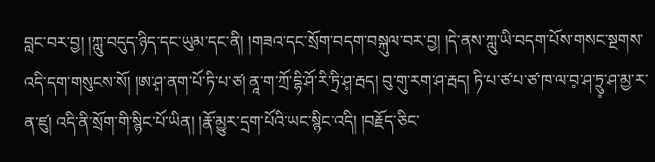བླང་བར་བྱ། །ཀླུ་བདུད་ཉིད་དང་ཡུམ་དང་ནི། །གཟའ་དང་སྲོག་བདག་བསྐུལ་བར་བྱ། །དེ་ནས་ཀླུ་ཡི་བདག་པོས་གསང་སྔགས་འདི་དག་གསུངས་སོ། །ཨ་ཤ༷་ནག་པོ་ཏི་པ་ཙ། ནཱ་ག་ཀྲོ་དྷི་ཤོ་རི་ཏྲི་ཤ༷་རྦད། བུ་གུ་རག་ཤ་རྦད། ཏི་པ་ཙ་པ་ཙ་ཁ་ལ་བ༷་ཤ་ཏྲུ༷་ཤ་མྱ་ར་ན་ཛུ། འདི་ནི་སྲོག་གི་སྙིང་པོ་ཡིན། །རྣོ་མྱུར་དྲག་པོའི་ཡང་སྙིང་འདི། །བརྗོད་ཅིང་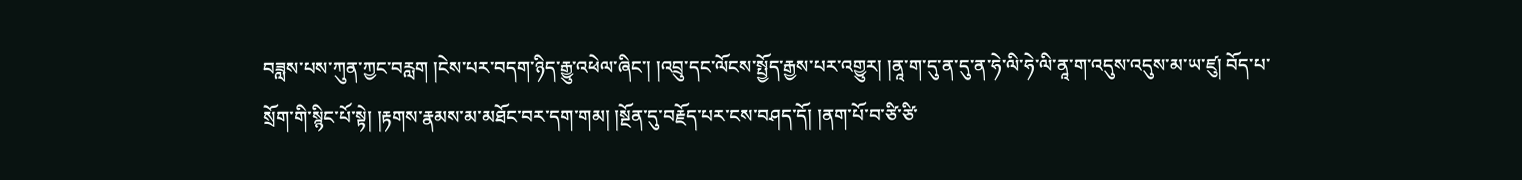བཟླས་པས་ཀུན་ཀྱང་བརླག །ངེས་པར་བདག་ཉིད་རྒྱུ་འཕེལ་ཞིང་། །འབྲུ་དང་ལོངས་སྤྱོད་རྒྱས་པར་འགྱུར། །ནཱ་ག་དུ་ན་དུ་ན་ཧེ་ལི་ཧེ་ལི་ནཱ་ག་འདུས་འདུས་མ་ཡ་ཛུ། བོད་པ་སྲོག་གི་སྙིང་པོ་སྟེ། །རྟགས་རྣམས་མ་མཐོང་བར་དག་གམ། །སྔོན་དུ་བརྗོད་པར་ངས་བཤད་དོ། །ནག་པོ་བ་ཙི་ཙི་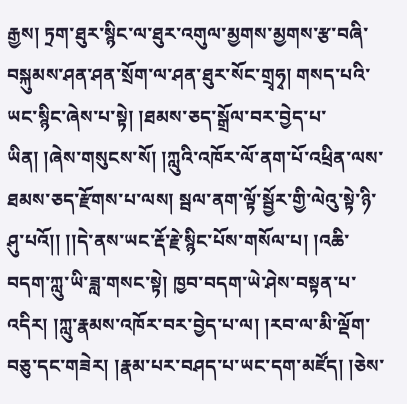རྒྱས། ཏྲག་ཐུར་སྙིང་ལ་ཐུར་འགུལ་མྱགས་མྱགས་རྩ་བཞི་བསྐུམས་ཤན་ཤན་སྲོག་ལ་ཤན་ཐུར་སོང་གྲྭཧྭ། གསད་པའི་ཡང་སྙིང་ཞེས་པ་སྟེ། །ཐམས་ཅད་སྒྲོལ་བར་བྱེད་པ་ཡིན། །ཞེས་གསུངས་སོ། །ཀླུའི་འཁོར་ལོ་ནག་པོ་འཕྲིན་ལས་ཐམས་ཅད་རྫོགས་པ་ལས། སྦལ་ནག་ལྟོ་སྦྱོར་གྱི་ལེའུ་སྟེ་ཉི་ཤུ་པའོ།། །།དེ་ནས་ཡང་རྡོ་རྗེ་སྙིང་པོས་གསོལ་པ། །འཆི་བདག་ཀླུ་ཡི་ཟླ་གསང་སྟེ། ཁྱབ་བདག་ཡེ་ཤེས་བསྟན་པ་འདིར། །ཀླུ་རྣམས་འཁོར་བར་བྱེད་པ་ལ། །རབ་ལ་མི་ལྡོག་བཅུ་དང་གཟེར། །རྣམ་པར་བཤད་པ་ཡང་དག་མཛོད། །ཅེས་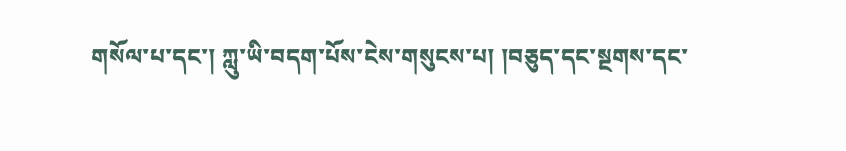གསོལ་པ་དང་། ཀླུ་ཡི་བདག་པོས་ངེས་གསུངས་པ། །བཅུད་དང་སྔགས་དང་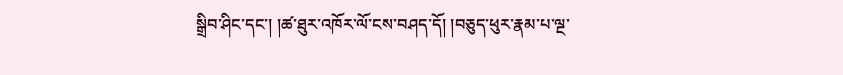སྒྲིབ་ཤིང་དང་། །ཚ་ཐུར་འཁོར་ལོ་ངས་བཤད་དོ། །བཅུད་ཕུར་རྣམ་པ་ལྔ་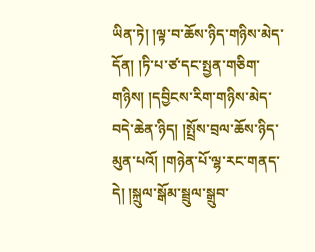ཡིན་ཏེ། །ལྟ་བ་ཆོས་ཉིད་གཉིས་མེད་དོན། །ཏི་པ་ཙ་དང་སྤྱན་གཅིག་གཉིས། །དབྱིངས་རིག་གཉིས་མེད་བདེ་ཆེན་ཉིད། །སྤྲོས་བྲལ་ཆོས་ཉིད་མུན་པའོ། །གཉེན་པོ་ལྷ་རང་གནད་དེ། །སྐྲུལ་སྒོམ་སྦྲུལ་སྒྲུབ་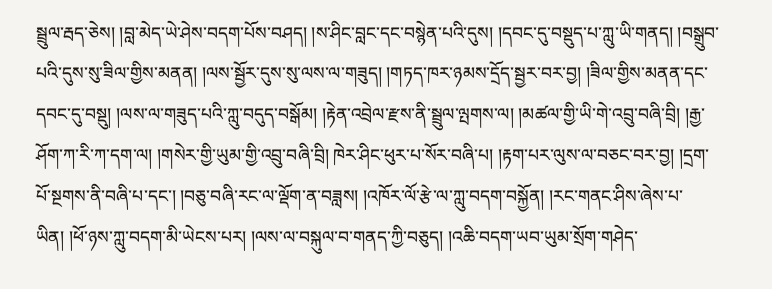སྦྲུལ་རྦད་ཅེས། །བླ་མེད་ཡེ་ཤེས་བདག་པོས་བཤད། །ས་ཤིང་བླང་དང་བསྙེན་པའི་དུས། །དབང་དུ་བསྡུད་པ་ཀླུ་ཡི་གནད། །བསྒྲུབ་པའི་དུས་སུ་ཟིལ་གྱིས་མནན། །ལས་སྦྱོར་དུས་སུ་ལས་ལ་གཟུད། །གཏད་ཁར་ཉམས་དྲོད་སྦྱར་བར་བྱ། །ཟིལ་གྱིས་མནན་དང་དབང་དུ་བསྡུ། །ལས་ལ་གཟུད་པའི་ཀླུ་བདུད་བསྒོམ། །རྟེན་འབྲེལ་རྫས་ནི་སྦྲུལ་ལྤགས་ལ། །མཚལ་གྱི་ཡི་གེ་འབྲུ་བཞི་བྲི། །རྒྱ་ཤོག་ཀ་རི་ཀ་དག་ལ། །གསེར་གྱི་ཡུམ་གྱི་འབྲུ་བཞི་བྲི། ཁེར་ཤིང་ཕུར་པ་སོར་བཞི་པ། །རྟག་པར་ལུས་ལ་བཅང་བར་བྱ། །དྲག་པོ་སྔགས་ནི་བཞི་པ་དང་། །བཅུ་བཞི་རང་ལ་ལྡོག་ན་བཟླས། །འཁོར་ལོ་རྩེ་ལ་ཀླུ་བདག་བསྐྱོན། །རང་གནང་ཤིས་ཞེས་པ་ཡིན། །ཕོ་ཉས་ཀླུ་བདག་མི་ཡེངས་པར། །ལས་ལ་བསྐུལ་བ་གནད་ཀྱི་བཅུད། །འཆི་བདག་ཡབ་ཡུམ་སྲོག་གཤེད་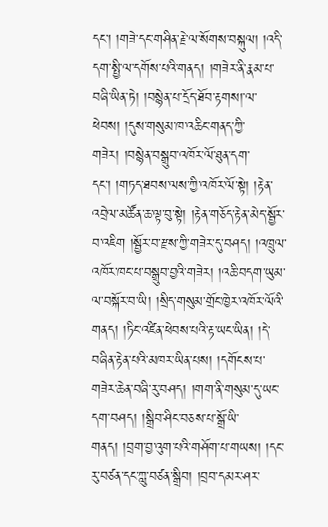དང་། །གཟེ་དང་གཤིན་རྗེ་ལ་སོགས་བསྐུལ། །འདི་དག་སྤྱི་ལ་དགོས་པའི་གནད། །གཟེར་ནི་རྣམ་པ་བཞི་ཡིན་ཏེ། །བསྙེན་པ་དྲོད་ཐོབ་རྟགས།་ལ་ཕེབས། །དུས་གསུམ་ཁ་འཆིང་གནད་ཀྱི་གཟེར། །བསྙེན་བསྒྲུབ་འཁོར་ལོ་ཐུན་དག་དང་། །གཏད་ཐབས་ལས་ཀྱི་འཁོར་ལོ་སྟེ། །རྟེན་འབྲེལ་མཚོན་ཆ་ལྟ་བུ་སྟེ། །རྟེན་གཅོད་རྟེན་མེད་སྦྱོར་བ་འཇིག །སྦྱོར་བ་རྫས་ཀྱི་གཟེར་དུ་བཤད། །འཁྲུལ་འཁོར་ཁང་པ་བསྒྲུབ་བྱའི་གཟེར། །འཆི་བདག་ཡུམ་ལ་བསྐོར་བ་ཡི། །སྲིད་གསུམ་གྲོང་ཁྱེར་འཁོར་ལོའི་གནད། །ཏིང་འཛིན་ཕེབས་པའི་རྟ་ཡང་ཡིན། །དེ་བཞིན་རྟེན་པའི་མཁར་ཡིན་པས། །དགོངས་པ་གཟེར་ཆེན་བཞི་རུ་བཤད། །གག་ནི་གསུམ་དུ་ཡང་དག་བཤད། །སྒྲིབ་ཤིང་བཅས་པ་སྒྲོ་ཡི་གནད། །བྲག་བྱ་འུག་པའི་གཤོག་པ་གཡས། །དང་རུ་བཙན་དང་ཀླུ་བཙན་སྒྲིབ། །བྲབ་དམར་ཤར་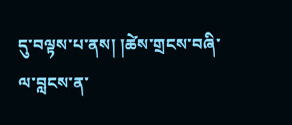དུ་བལྟས་པ་ནས། །ཚེས་གྲངས་བཞི་ལ་བླངས་ན་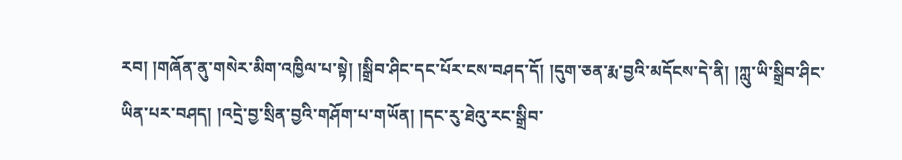རབ། །གཞོན་ནུ་གསེར་མིག་འཁྱིལ་པ་སྟེ། །སྒྲིབ་ཤིང་དང་པོར་ངས་བཤད་དོ། །དུག་ཅན་རྨ་བྱའི་མདོངས་དེ་ནི། །ཀླུ་ཡི་སྒྲིབ་ཤིང་ཡིན་པར་བཤད། །འདྲེ་བྱ་སྲིན་བྱའི་གཤོག་པ་གཡོན། །དང་རུ་ཐེའུ་རང་སྒྲིབ་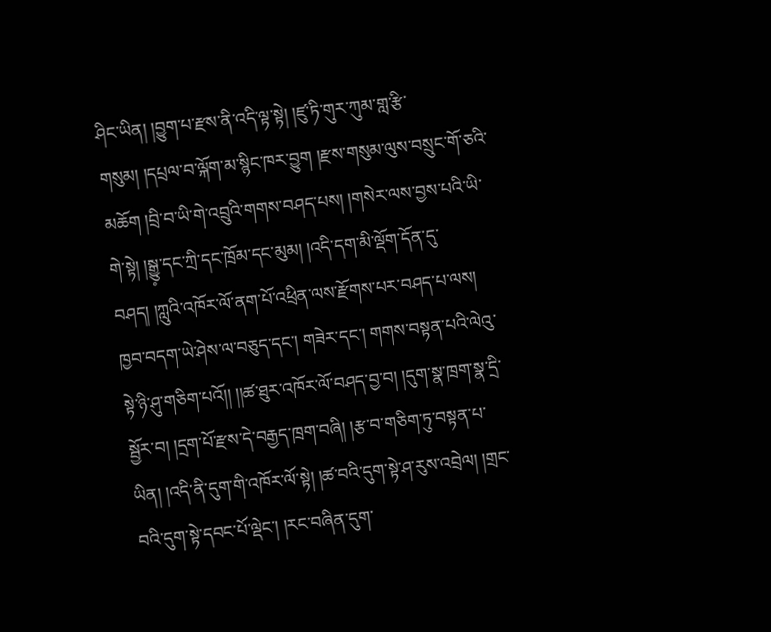ཤིང་ཡིན། །བྱུག་པ་རྫས་ནི་འདི་ལྟ་སྟེ། །ཛུ་ཏི་གུར་ཀུམ་གླ་རྩི་གསུམ། །དཔྲལ་བ་ལྐོག་མ་སྙིང་ཁར་བྱུག །རྫས་གསུམ་ལུས་བསྲུང་གོ་ཅའི་མཆོག །བྲི་བ་ཡི་གེ་འབྲུའི་གགས་བཤད་པས། །གསེར་ལས་བྱས་པའི་ཡི་གེ་སྟེ། །སྒྱུ༷་དང་ཀྲི་དང་ཁྲོམ་དང་མུམ། །འདི་དག་མི་ལྡོག་དོན་དུ་བཤད། །ཀླུའི་འཁོར་ལོ་ནག་པོ་འཕྲིན་ལས་རྫོགས་པར་བཤད་པ་ལས། ཁྱབ་བདག་ཡེ་ཤེས་ལ་བཅུད་དང་། གཟེར་དང་། གགས་བསྟན་པའི་ལེའུ་སྟེ་ཉི་ཤུ་གཅིག་པའོ།། །།ཚ་ཐུར་འཁོར་ལོ་བཤད་བྱ་བ། །དུག་སྣ་ཁྲག་སྣ་དྲི་སྦྱོར་བ། །དྲག་པོ་རྫས་དེ་བརྒྱད་ཁྲག་བཞི། །རྩ་བ་གཅིག་ཏུ་བསྟན་པ་ཡིན། །འདི་ནི་དུག་གི་འཁོར་ལོ་སྟེ། །ཚ་བའི་དུག་སྟེ་ཤ་རུས་འབྲེལ། །གྲང་བའི་དུག་སྟེ་དབང་པོ་ལྡེང་། །རང་བཞིན་དུག་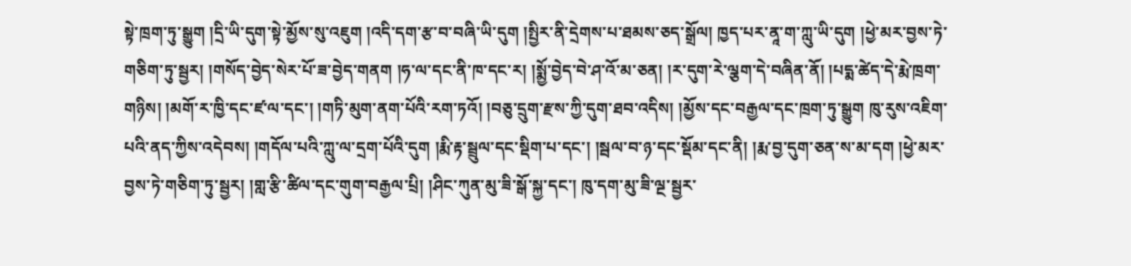སྟེ་ཁྲག་ཏུ་སྒྱུག །དྲི་ཡི་དུག་སྟེ་མྱོས་སུ་འཇུག །འདི་དག་རྩ་བ་བཞི་ཡི་དུག །སྤྱིར་ནི་དྲེགས་པ་ཐམས་ཅད་སྒྲོལ། ཁྱད་པར་ནཱ་ག་ཀླུ་ཡི་དུག །ཕྱེ་མར་བྱས་ཏེ་གཅིག་ཏུ་སྦྱར། །གསོད་བྱེད་སེར་པོ་ཟ་བྱེད་གནག །ཧ་ལ་དང་ནི་ཁ་དང་ར། །སྨྱོ་བྱེད་བེ་ཤ་འོ་མ་ཅན། །ར་དུག་རེ་ལྕག་དེ་བཞིན་ནོ། །པདྨ་ཚེད་དེ་རྨེ་ཁྲག་གཉིས། །མགོ་ར་ཁྱི་དང་ཛ་ལ་དང་། །གཏི་མུག་ནག་པོའི་རག་ཏའོ། །བཅུ་དྲུག་རྫས་ཀྱི་དུག་ཐབ་འདིས། །མྱོས་དང་བརྒྱལ་དང་ཁྲག་ཏུ་སྒྱུག ཁུ་རུས་འཇིག་པའི་ནད་ཀྱིས་འདེབས། །གདོལ་པའི་ཀླུ་ལ་དྲག་པོའི་དུག །རྨི་རྟ་སྦྲུལ་དང་སྡིག་པ་དང་། །སྦལ་བ་ཉ་དང་སྡོམ་དང་ནི། །རྨ་བྱ་དུག་ཅན་ས་མ་དག །ཕྱེ་མར་བྱས་ཏེ་གཅིག་ཏུ་སྦྱར། །གླ་རྩི་ཚིལ་དང་གུག་བརྒྱལ་པྲི། །ཤིང་ཀུན་མུ་ཟི་སྒོ་སྐྱ་དང་། ཁུ་དག་མུ་ཟི་ལྔ་སྦྱར་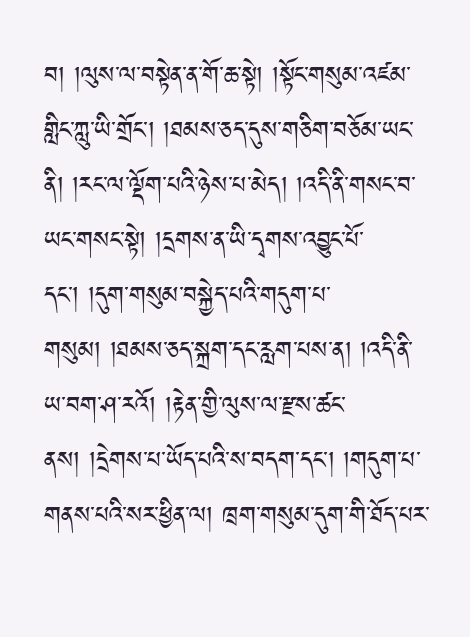བ། །ལུས་ལ་བསྟེན་ན་གོ་ཆ་སྟེ། །སྟོང་གསུམ་འཛམ་གླིང་ཀླུ་ཡི་གྲོང་། །ཐམས་ཅད་དུས་གཅིག་བཅོམ་ཡང་ནི། །རང་ལ་ལྡོག་པའི་ཉེས་པ་མེད། །འདི་ནི་གསང་བ་ཡང་གསང་སྟེ། །དྲགས་ན་ཡི་དྭགས་འབྱུང་པོ་དང་། །དུག་གསུམ་བསྐྱེད་པའི་གདུག་པ་གསུམ། །ཐམས་ཅད་སྐྲག་དང་རླག་པས་ན། །འདི་ནི་ཡ་བག་ཤ་རའོ། །རྟེན་གྱི་ལུས་ལ་རྫས་ཚང་ནས། །དྲེགས་པ་ཡོད་པའི་ས་བདག་དང་། །གདུག་པ་གནས་པའི་སར་ཕྱིན་ལ། ཁྲག་གསུམ་དུག་གི་ཐོད་པར་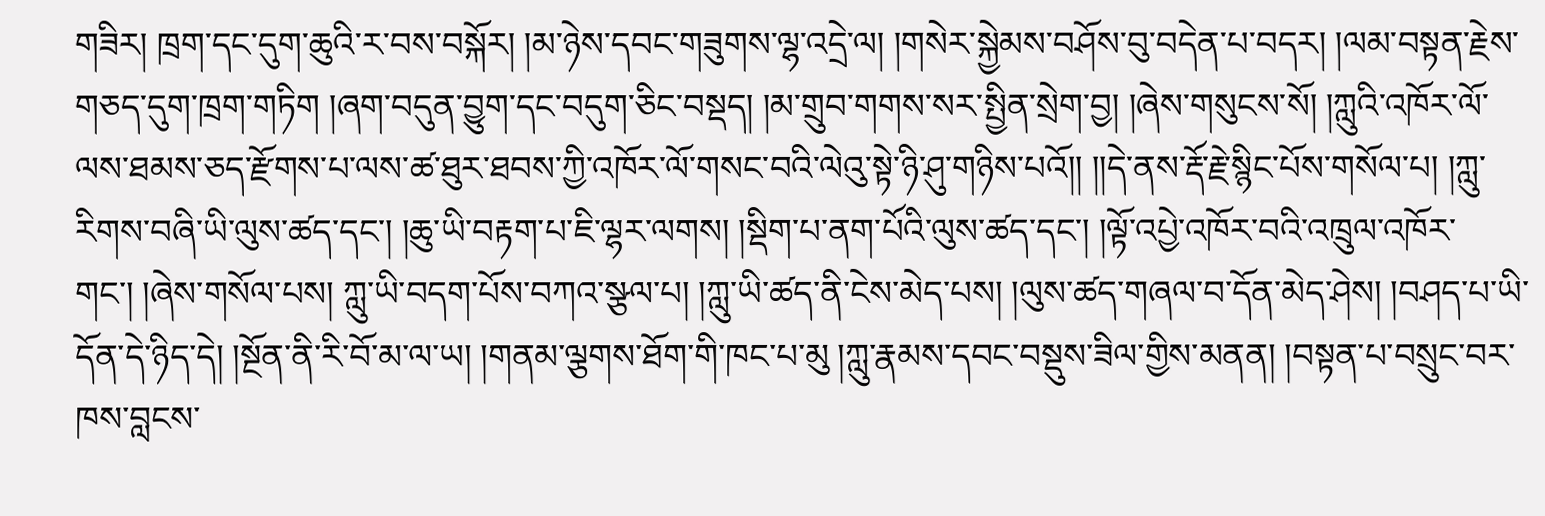གཟིར། ཁྲག་དང་དུག་ཆུའི་ར་བས་བསྐོར། །མ་ཉེས་དབང་གཟུགས་ལྷ་འདྲེ་ལ། །གསེར་སྐྱེམས་བཤོས་བུ་བདེན་པ་བདར། །ལམ་བསྟན་རྗེས་གཅད་དུག་ཁྲག་གཏིག །ཞག་བདུན་བྱུག་དང་བདུག་ཅིང་བསྡད། །མ་གྲུབ་གགས་སར་སྤྱིན་སྲེག་བྱ། །ཞེས་གསུངས་སོ། །ཀླུའི་འཁོར་ལོ་ལས་ཐམས་ཅད་རྫོགས་པ་ལས་ཚ་ཐུར་ཐབས་ཀྱི་འཁོར་ལོ་གསང་བའི་ལེའུ་སྟེ་ཉི་ཤུ་གཉིས་པའོ།། །།དེ་ནས་རྡོ་རྗེ་སྙིང་པོས་གསོལ་པ། །ཀླུ་རིགས་བཞི་ཡི་ལུས་ཚད་དང་། །ཆུ་ཡི་བརྟག་པ་ཇི་ལྷར་ལགས། །སྡིག་པ་ནག་པོའི་ལུས་ཚད་དང་། །ལྟོ་འཔྱེ་འཁོར་བའི་འཁྲུལ་འཁོར་གང་། །ཞེས་གསོལ་པས། ཀླུ་ཡི་བདག་པོས་བཀའ་སྩལ་པ། །ཀླུ་ཡི་ཚད་ནི་ངེས་མེད་པས། །ལུས་ཚད་གཞལ་བ་དོན་མེད་ཤེས། །བཤད་པ་ཡི་དོན་དེ་ཉིད་དེ། །སྔོན་ནི་རི་བོ་མ་ལ་ཡ། །གནམ་ལྕགས་ཐོག་གི་ཁང་པ་མུ །ཀླུ་རྣམས་དབང་བསྡུས་ཟིལ་གྱིས་མནན། །བསྟན་པ་བསྲུང་བར་ཁས་བླངས་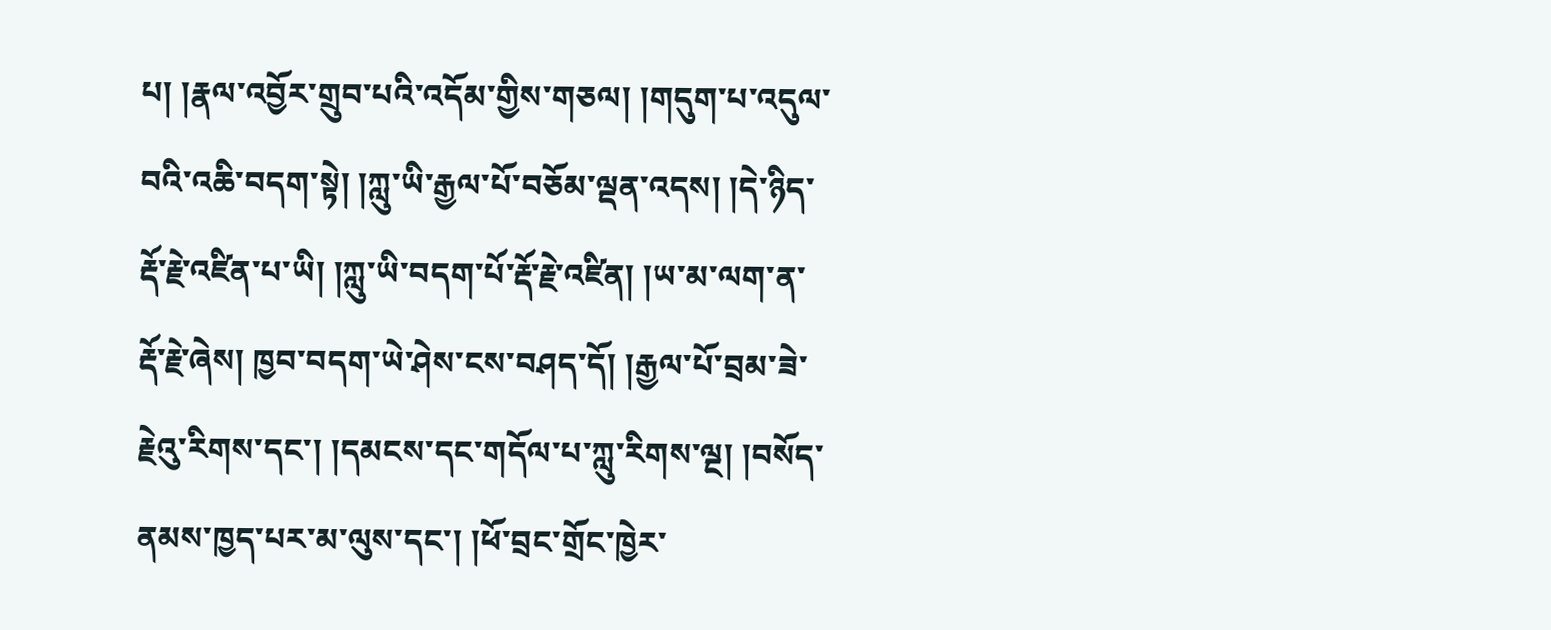པ། །རྣལ་འབྱོར་གྲུབ་པའི་འདོམ་གྱིས་གཅལ། །གདུག་པ་འདུལ་བའི་འཆི་བདག་སྟེ། །ཀླུ་ཡི་རྒྱལ་པོ་བཅོམ་ལྡན་འདས། །དེ་ཉིད་རྡོ་རྗེ་འཛིན་པ་ཡི། །ཀླུ་ཡི་བདག་པོ་རྡོ་རྗེ་འཛིན། །ཡ་མ་ལག་ན་རྡོ་རྗེ་ཞེས། ཁྱབ་བདག་ཡེ་ཤེས་ངས་བཤད་དོ། །རྒྱལ་པོ་བྲམ་ཟེ་རྗེའུ་རིགས་དང་། །དམངས་དང་གདོལ་པ་ཀླུ་རིགས་ལྔ། །བསོད་ནམས་ཁྱད་པར་མ་ལུས་དང་། །ཕོ་བྲང་གྲོང་ཁྱེར་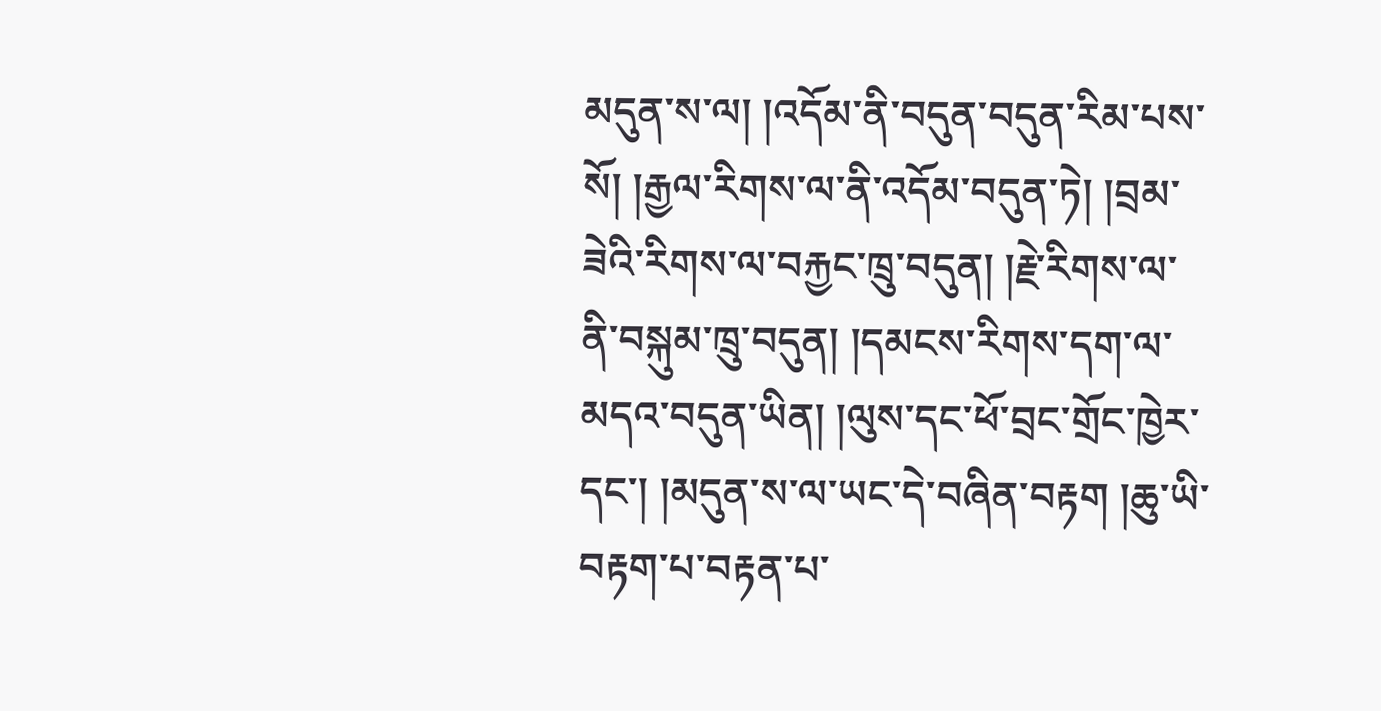མདུན་ས་ལ། །འདོམ་ནི་བདུན་བདུན་རིམ་པས་སོ། །རྒྱལ་རིགས་ལ་ནི་འདོམ་བདུན་ཏེ། །བྲམ་ཟེའི་རིགས་ལ་བརྐྱང་ཁྲུ་བདུན། །རྗེ་རིགས་ལ་ནི་བསྐུམ་ཁྲུ་བདུན། །དམངས་རིགས་དག་ལ་མདའ་བདུན་ཡིན། །ལུས་དང་ཕོ་བྲང་གྲོང་ཁྱེར་དང་། །མདུན་ས་ལ་ཡང་དེ་བཞིན་བརྟག །ཆུ་ཡི་བརྟག་པ་བརྟན་པ་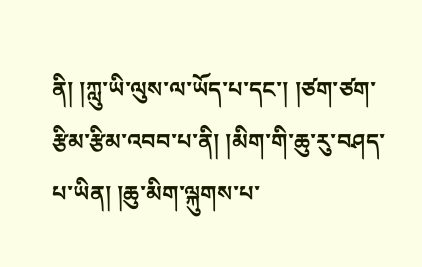ནི། །ཀླུ་ཡི་ལུས་ལ་ཡོད་པ་དང་། །ཙག་ཙག་རྩིམ་རྩིམ་འབབ་པ་ནི། །མིག་གི་ཆུ་རུ་བཤད་པ་ཡིན། །ཆུ་མིག་ལྐུགས་པ་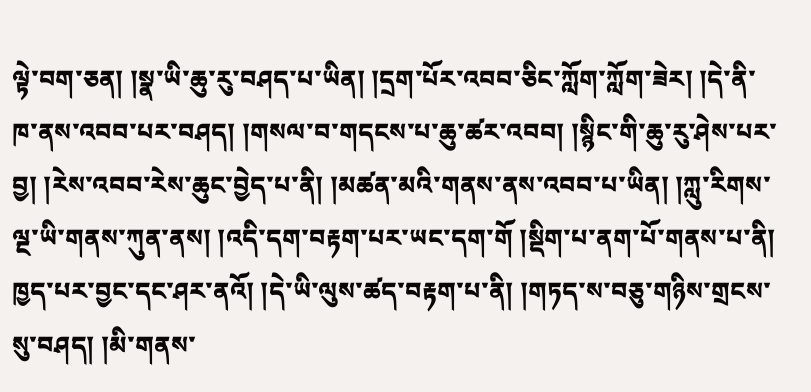ལྟེ་བག་ཅན། །སྣ་ཡི་ཆུ་རུ་བཤད་པ་ཡིན། །དྲག་པོར་འབབ་ཅིང་ཀློག་ཀློག་ཟེར། །དེ་ནི་ཁ་ནས་འབབ་པར་བཤད། །གསལ་བ་གདངས་པ་ཆུ་ཚར་འབབ། །སྙིང་གི་ཆུ་རུ་ཤེས་པར་བྱ། །རེས་འབབ་རེས་ཆུང་བྱེད་པ་ནི། །མཚན་མའི་གནས་ནས་འབབ་པ་ཡིན། །ཀླུ་རིགས་ལྔ་ཡི་གནས་ཀུན་ནས། །འདི་དག་བརྟག་པར་ཡང་དག་གོ །སྡིག་པ་ནག་པོ་གནས་པ་ནི། ཁྱད་པར་བྱང་དང་ཤར་ནའོ། །དེ་ཡི་ལུས་ཚད་བརྟག་པ་ནི། །གཏད་ས་བཅུ་གཉིས་གྲངས་སུ་བཤད། །མི་གནས་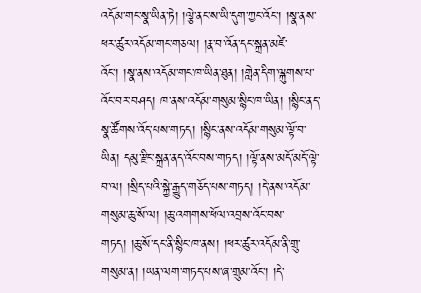འདོམ་གང་སྣ་ཡིན་ཏེ། །ལྕེ་ནང་ས་ཡི་དུག་ཀྱང་འོང་། །སྣ་ནས་ཕར་ཚུར་འདོམ་གང་གཅལ། །རྣ་བ་འོན་དང་སྐྲན་མཛེ་འོང་། །སྣ་ནས་འདོམ་གང་ཁ་ཡིན་ཐུན། །གླེན་དིག་ལྐུགས་པ་འོང་བར་བཤད། ཁ་ནས་འདོམ་གསུམ་སྙིང་ཁ་ཡིན། །སྙིང་ནད་སྣ་ཚོགས་འོད་པས་གཏད། །སྙིང་ནས་འདོམ་གསུམ་ལྟོ་བ་ཡིན། དམུ་རྫིང་སྐྲན་ནད་འོང་བས་གཏད། །ལྟོ་ནས་མདོ་མདོ་ལྟེ་བ་ལ། །སྲིད་པའི་སྐྱེ་རྒྱུད་གཅོད་པས་གཏད། །དེ་ནས་འདོམ་གསུམ་ཆུ་སོ་ལ། །ཆུ་འགགས་ཕོལ་འབྲས་འོང་བས་གཏད། །ཆུ་སོ་དང་ནི་སྙིང་ཁ་ནས། །ཕར་ཚུར་འདོམ་ནི་གྲུ་གསུམ་ན། །ཡན་ལག་གཏད་པས་ཞ་གྲུམ་འོང་། །དེ་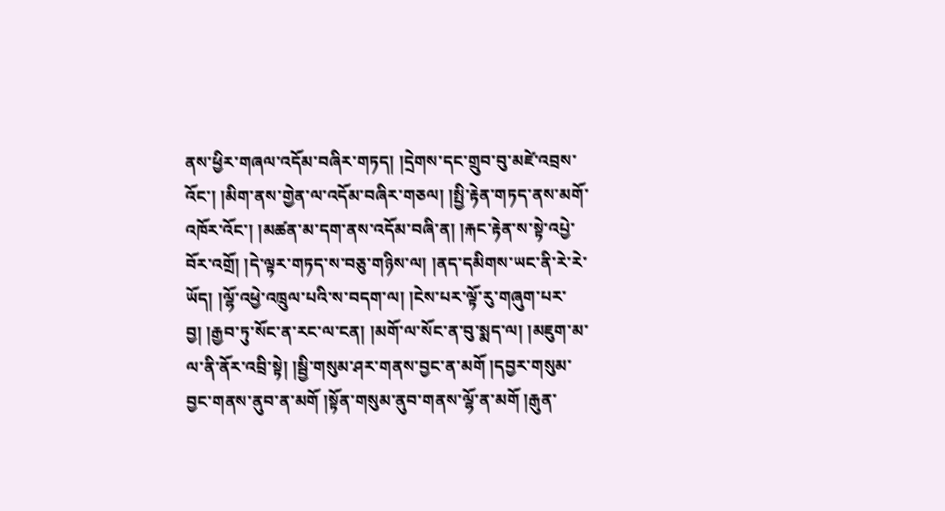ནས་ཕྱིར་གཞལ་འདོམ་བཞིར་གཏད། །དྲེགས་དང་གྲུབ་བུ་མཛེ་འབྲས་འོང་། །མིག་ནས་གྱེན་ལ་འདོམ་བཞིར་གཅལ། །སྤྱི་རྟེན་གཏད་ནས་མགོ་འཁོར་འོང་། །མཚན་མ་དག་ནས་འདོམ་བཞི་ན། །རྐང་རྟེན་ས་སྟེ་འཔྱེ་བོར་འགྲོ། །དེ་ལྟར་གཏད་ས་བཅུ་གཉིས་ལ། །ནད་དམིགས་ཡང་ནི་རེ་རེ་ཡོད། །ལྷོ་འཕྱེ་འཁྲུལ་པའི་ས་བདག་ལ། །ངེས་པར་ལྟོ་རུ་གཞུག་པར་བྱ། །རྒྱབ་ཏུ་སོང་ན་རང་ལ་ངན། །མགོ་ལ་སོང་ན་བུ་སྨད་ལ། །མཇུག་མ་ལ་ནི་ནོར་འབྲི་སྟེ། །སྦྱི་གསུམ་ཤར་གནས་བྱང་ན་མགོ །དབྱར་གསུམ་བྱང་གནས་ནུབ་ན་མགོ །སྟོན་གསུམ་ནུབ་གནས་ལྷོ་ན་མགོ །རྒུན་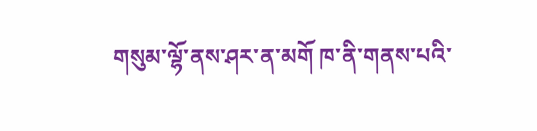གསུམ་ལྷོ་ནས་ཤར་ན་མགོ ཁ་ནི་གནས་པའི་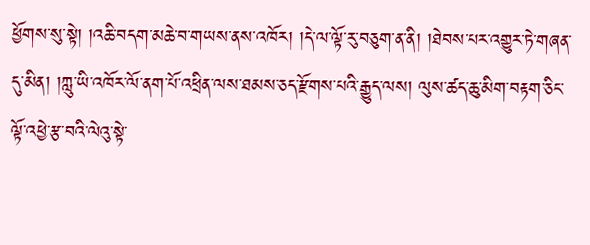ཕྱོགས་སུ་སྟེ། །འཆི་བདག་མཆེ་བ་གཡས་ནས་འཁོར། །དེ་ལ་ལྟོ་རུ་བཅུག་ན་ནི། །ཐེབས་པར་འགྱུར་ཏེ་གཞན་དུ་མིན། །ཀླུ་ཡི་འཁོར་ལོ་ནག་པོ་འཕྲིན་ལས་ཐམས་ཅད་རྫོགས་པའི་རྒྱུད་ལས། ལུས་ཚད་ཆུ་མིག་བརྟག་ཅིང་ལྟོ་འཕྱེ་རྩ་བའི་ལེའུ་སྟེ་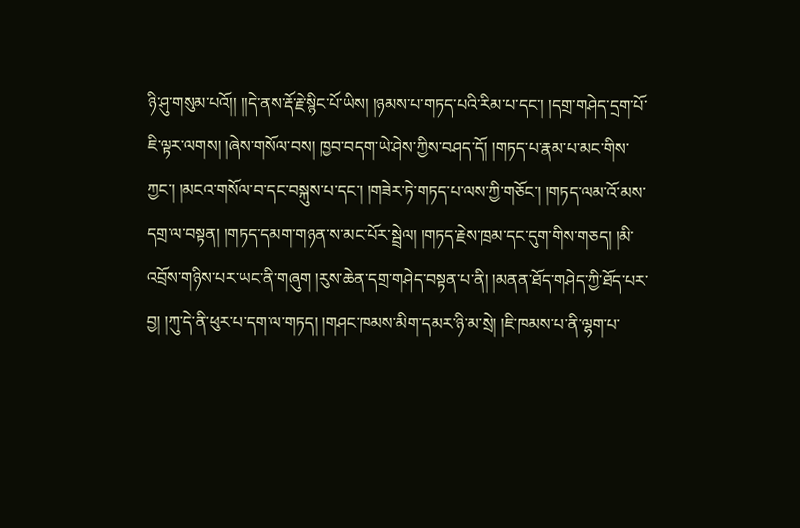ཉི་ཤུ་གསུམ་པའོ།། །།དེ་ནས་རྡོ་རྗེ་སྙིང་པོ་ཡིས། །ཉམས་པ་གཏད་པའི་རིམ་པ་དང་། །དགྲ་གཤེད་དྲག་པོ་ཇི་ལྟར་ལགས། །ཞེས་གསོལ་བས། ཁྱབ་བདག་ཡེ་ཤེས་ཀྱིས་བཤད་དོ། །གཏད་པ་རྣམ་པ་མང་གིས་ཀྱང་། །མངའ་གསོལ་བ་དང་བསྐུས་པ་དང་། །གཟེར་ཏེ་གཏད་པ་ལས་ཀྱི་གཅོང་། །གཏད་ལམ་འོ་མས་དགྲ་ལ་བསྟན། །གཏད་དམག་གཉན་ས་མང་པོར་སྦྲེལ། །གཏད་རྗེས་ཁྲམ་དང་དུག་གིས་གཅད། །མི་འབྲོས་གཉིས་པར་ཡང་ནི་གཞུག །རུས་ཆེན་དགྲ་གཤེད་བསྟན་པ་ནི། །མནན་ཐོད་གཤེད་ཀྱི་ཐོད་པར་བྱ། །ཀུ་དེ་ནི་ཕུར་པ་དག་ལ་གཏད། །གཤང་ཁམས་མིག་དམར་ཉི་མ་སྲེ། །ཇི་ཁམས་པ་ནི་ལྷག་པ་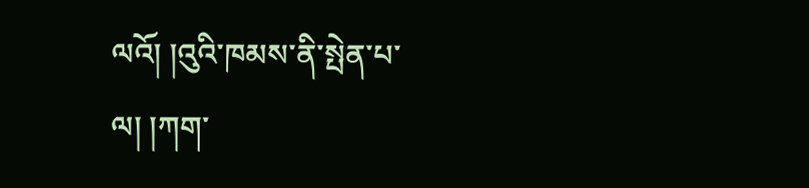ལའོ། །འུའི་ཁམས་ནི་སྤེན་པ་ལ། །ཀག་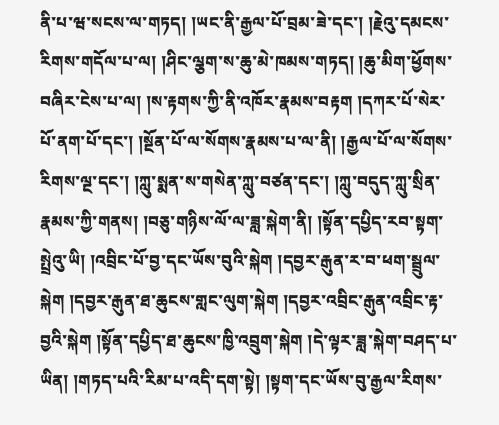ནི་པ་ཝ་སངས་ལ་གཏད། །ཡང་ནི་རྒྱལ་པོ་བྲམ་ཟེ་དང་། །རྗེའུ་དམངས་རིགས་གདོལ་པ་ལ། །ཤིང་ལྕག་ས་ཆུ་མེ་ཁམས་གཏད། །ཆུ་མིག་ཕྱོགས་བཞིར་ངེས་པ་ལ། །ས་རྟགས་ཀྱི་ནི་འཁོར་རྣམས་བརྟག །དཀར་པོ་སེར་པོ་ནག་པོ་དང་། །སྔོན་པོ་ལ་སོགས་རྣམས་པ་ལ་ནི། །རྒྱལ་པོ་ལ་སོགས་རིགས་ལྔ་དང་། །ཀླུ་སྨན་ས་གསེན་ཀླུ་བཙན་དང་། །ཀླུ་བདུད་ཀླུ་སྲིན་རྣམས་ཀྱི་གནས། །བཅུ་གཉིས་ལོ་ལ་ཟླ་སྐེག་ནི། །སྟོན་དཔྱིད་རབ་སྟག་སྤྲེའུ་ཡི། །འབྲིང་པོ་བྱ་དང་ཡོས་བུའི་སྐེག །དབྱར་རྒུན་ར་བ་ཕག་སྦྲུལ་སྐེག །དབྱར་རྒུན་ཐ་ཆུངས་གླང་ལུག་སྐེག །དབྱར་འབྲིང་རྒུན་འབྲིང་རྟ་བྱའི་སྐེག །སྟོན་དཔྱིད་ཐ་ཆུངས་ཁྱི་འབྲུག་སྐེག །དེ་ལྟར་ཟླ་སྐེག་བཤད་པ་ཡིན། །གཏད་པའི་རིམ་པ་འདི་དག་སྟེ། །སྟག་དང་ཡོས་བུ་རྒྱལ་རིགས་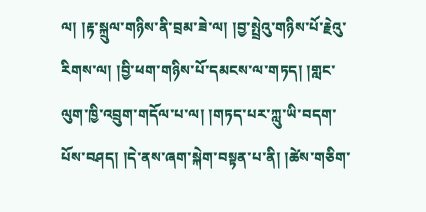ལ། །རྟ་སྐྲུལ་གཉིས་ནི་བྲམ་ཟེ་ལ། །བྱ་སྤྲེའུ་གཉིས་པོ་རྗེའུ་རིགས་ལ། །བྱི་ཕག་གཉིས་པོ་དམངས་ལ་གཏད། །གླང་ལུག་ཁྱི་འབྲུག་གདོལ་པ་ལ། །གཏད་པར་ཀླུ་ཡི་བདག་པོས་བཤད། །དེ་ནས་ཞག་སྐེག་བསྟན་པ་ནི། །ཚེས་གཅིག་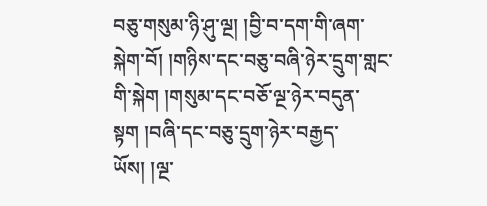བཅུ་གསུམ་ཉི་ཤུ་ལྔ། །བྱི་བ་དག་གི་ཞག་སྐེག་བོ། །གཉིས་དང་བཅུ་བཞི་ཉེར་དྲུག་གླང་གི་སྐེག །གསུམ་དང་བཅོ་ལྔ་ཉེར་བདུན་སྟག །བཞི་དང་བཅུ་དྲུག་ཉེར་བརྒྱད་ཡོས། །ལྔ་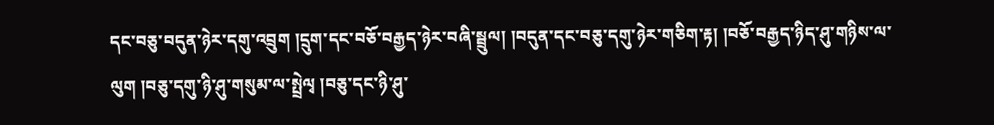དང་བཅུ་བདུན་ཉེར་དགུ་འབྲུག །དྲུག་དང་བཅོ་བརྒྱད་ཉེར་བཞི་སྦྲུལ། །བདུན་དང་བཅུ་དགུ་ཉེར་གཅིག་རྟ། །བཅོ་བརྒྱད་ཉིད་ཤུ་གཉིས་ལ་ལུག །བཅུ་དགུ་ཉི་ཤུ་གསུམ་ལ་སྤྲེལྭ །བཅུ་དང་ཉི་ཤུ་